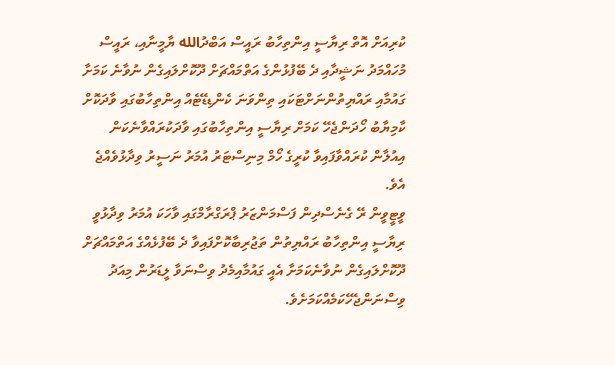ކުރިއަށް އޮތް ރިޔާސީ އިންތިހާބު ރައީސް އަބްދުالله ޔާމީނާއި، ރައީސް މުހައްމަދު ނަޝީދާއި ދެ ބޭފުޅުންގެ އަތްމައްޗަށް ދޫކޮށްލައިގެން ނުވާނެ ކަމަށާ ގައުމާއި ރައްޔިތުންނަށްޓަކައި ތިންވަނަ ކެންޑިޑޭޓެއް އިންތިހާބުގައި ވާދަކޮށް ކާމިޔާބު ހޯދަންޖެހޭ ކަމަށް ރިޔާސީ އިންތިހާބުގައި ވާދަކުރައްވާނެކަން އިއުލާން ކުރައްވާފައިވާ ކުރީގެ ހޯމް މިނިސްޓަރު އުމަރު ނަސީރު ވިދާޅުވެއްޖެ އެވެ.
ވީޓީވީން ރޭ ގެނެސްދިން ފަސްމަންޒަރު ޕްރަގްރާމްގައި ވާހަކަ އުމަރު ވިދާޅުވީ ރިޔާސީ އިންތިހާބު ރައްޔިތުން ތަޖުރިބާކޮށްފައިވާ ދެ ބޭފުޅެއްގެ އަތްމައްޗަށް ދޫކޮށްލައިގެން ނުވާނެކަމަށާ އެއީ ގައުމާއިމެދު ވިސްނަވާ ލީޑަރުން މިއަދު ވިސްނަންޖެހޭކަމެއްކަމަށެވެ.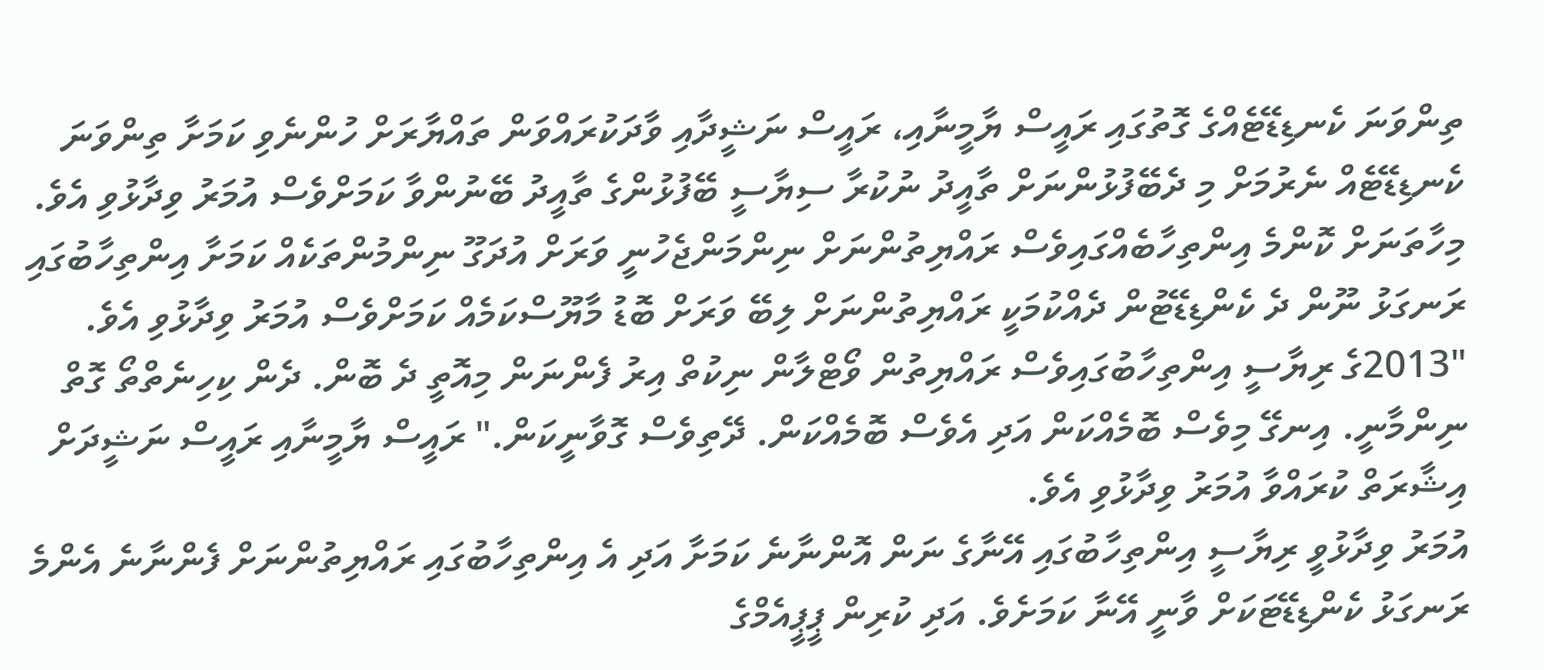ތިންވަނަ ކެނޑިޑޭޓެއްގެ ގޮތުގައި ރައީސް ޔާމީނާއި، ރައީސް ނަޝީދާއި ވާދަކުރައްވަން ތައްޔާރަށް ހުންނެވި ކަމަށާ ތިންވަނަ ކެނޑިޑޭޓެއް ނެރުމަށް މި ދެބޭފުޅުންނަށް ތާއީދު ނުކުރާ ސިޔާސީ ބޭފުޅުންގެ ތާއީދު ބޭނުންވާ ކަމަށްވެސް އުމަރު ވިދާޅުވި އެވެ.
މިހާތަނަށް ކޮންމެ އިންތިހާބެއްގައިވެސް ރައްޔިތުންނަށް ނިންމަންޖެހުނީ ވަރަށް އުދަގޫ ނިންމުންތަކެއް ކަމަށާ އިންތިހާބުގައި ރަނގަޅު ނޫން ދެ ކެންޑިޑޭޓުން ދެއްކުމަކީ ރައްޔިތުންނަށް ލިބޭ ވަރަށް ބޮޑު މާޔޫސްކަމެއް ކަމަށްވެސް އުމަރު ވިދާޅުވި އެވެ.
"2013ގެ ރިޔާސީ އިންތިހާބުގައިވެސް ރައްޔިތުން ވޯޓްލާން ނިކުތް އިރު ފެންނަން މިއޮތީ ދެ ބޮން. ދެން ކިހިނެތްތޯ ގޮތް ނިންމާނީ. އިނގޭ މިވެސް ބޮމެއްކަން އަދި އެވެސް ބޮމެއްކަން. ދޭތިވެސް ގޮވާނީކަން." ރައީސް ޔާމީނާއި ރައީސް ނަޝީދަށް އިޝާރަތް ކުރައްވާ އުމަރު ވިދާޅުވި އެވެ.
އުމަރު ވިދާޅުވީ ރިޔާސީ އިންތިހާބުގައި އޭނާގެ ނަން އޮންނާނެ ކަމަށާ އަދި އެ އިންތިހާބުގައި ރައްޔިތުންނަށް ފެންނާނެ އެންމެ ރަނގަޅު ކެންޑިޑޭޓަކަށް ވާނީ އޭނާ ކަމަށެވެ. އަދި ކުރިން ޕީޕީއެމްގެ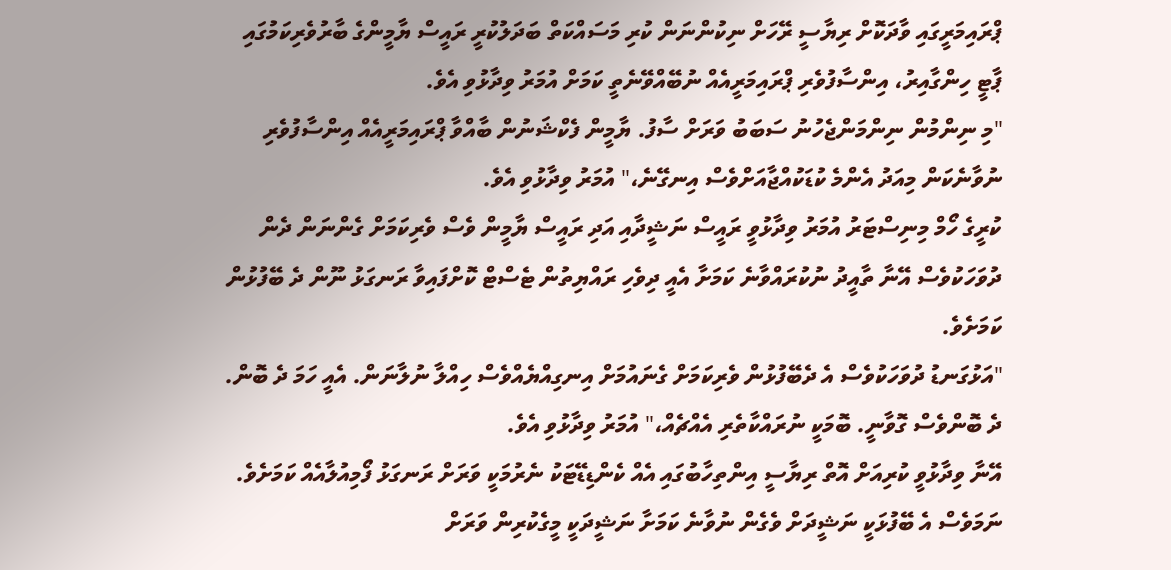ޕްރައިމަރީގައި ވާދަކޮށް ރިޔާސީ ރޭހަށް ނިކުންނަން ކުރި މަސައްކަތް ބަދަލުކުރީ ރައީސް ޔާމީންގެ ބާރުވެރިކަމުގައި ޕާޓީ ހިންގާއިރު، އިންސާފުވެރި ޕްރައިމަރީއެއް ނުބޭއްވޭނެތީ ކަމަށް އުމަރު ވިދާޅުވި އެވެ.
"މި ނިންމުން ނިންމަންޖެހުނު ސަބަބު ވަރަށް ސާފު. ޔާމީން ފެކްޝަނުން ބާއްވާ ޕްރައިމަރީއެއް އިންސާފުވެރި ނުވާނެކަން މިއަދު އެންމެ ކުޑަކުއްޖާއަށްވެސް އިނގޭނެ،" އުމަރު ވިދާޅުވި އެވެ.
ކުރީގެ ހޯމް މިނިސްޓަރު އުމަރު ވިދާޅުވީ ރައީސް ނަޝީދާއި އަދި ރައީސް ޔާމީން ވެސް ވެރިކަމަށް ގެންނަން ދެން ދުވަހަކުވެސް އޭނާ ތާއީދު ނުކުރައްވާނެ ކަމަށާ އެއީ ދިވެހި ރައްޔިތުން ޓެސްޓް ކޮށްފައިވާ ރަނގަޅު ނޫން ދެ ބޭފުޅުން ކަމަށެވެ.
"އަޅުގަނޑު ދުވަހަކުވެސް އެ ދެބޭފުޅުން ވެރިކަމަށް ގެނައުމަށް އިނގިއްޔެއްވެސް ހިއްލާ ނުލާނަން. އެއީ ހަމަ ދެ ބޮން. ދެ ބޮންވެސް ގޮވާނީ. ބޮމަކީ ނުރައްކާތެރި އެއްޗެއް،" އުމަރު ވިދާޅުވި އެވެ.
އޭނާ ވިދާޅުވީ ކުރިއަށް އޮތް ރިޔާސީ އިންތިހާބުގައި އެއް ކެންޑިޑޭޓަކު ނެރުމަކީ ވަރަށް ރަނގަޅު ފޯމިއުލާއެއް ކަމަށެވެ. ނަމަވެސް އެ ބޭފުޅަކީ ނަޝީދަށް ވެގެން ނުވާނެ ކަމަށާ ނަޝީދަކީ މީގެކުރިން ވަރަށް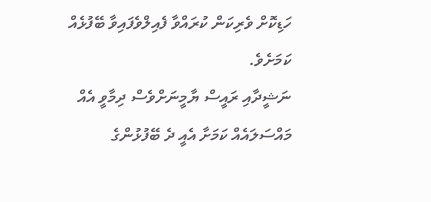ހަޑިކޮށް ވެރިކަން ކުރައްވާ ފެއިލްވެފައިވާ ބޭފުޅެއް ކަމަށެވެ.
ނަޝީދާއި ރައީސް ޔާމީނަށްވެސް ދިމާވީ އެއް މައްސަލައެއް ކަމަށާ އެއީ ދެ ބޭފުޅުންގެ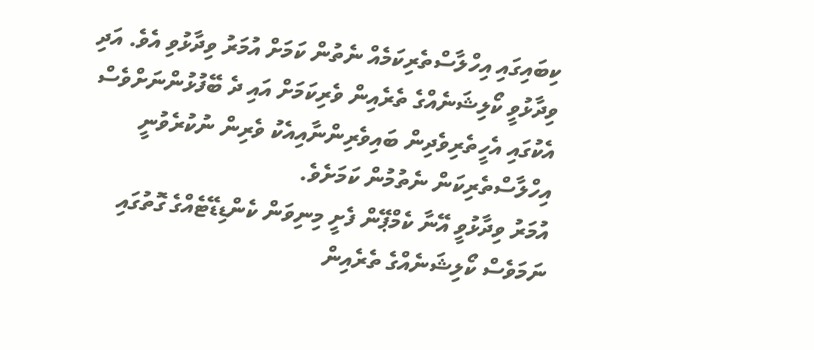ކިބައިގައި އިހްލާސްތެރިކަމެއް ނެތުން ކަމަށް އުމަރު ވިދާޅުވި އެވެ. އަދި ވިދާޅުވީ ކޯލިޝަނެއްގެ ތެރެއިން ވެރިކަމަށް އައި ދެ ބޭފުޅުންނަށްވެސް އެކުގައި އެހީތެރިވެދިން ބައިވެރިންނާއިއެކު ވެރިން ނުކުރެވުނީ އިހްލާސްތެރިކަން ނެތުމުން ކަމަށެވެ.
އުމަރު ވިދާޅުވީ އޭނާ ކެމްޕޭން ފެށީ މިނިވަން ކެންޑިޑޭޓެއްގެ ގޮތުގައި ނަމަވެސް ކޯލިޝަނެއްގެ ތެރެއިން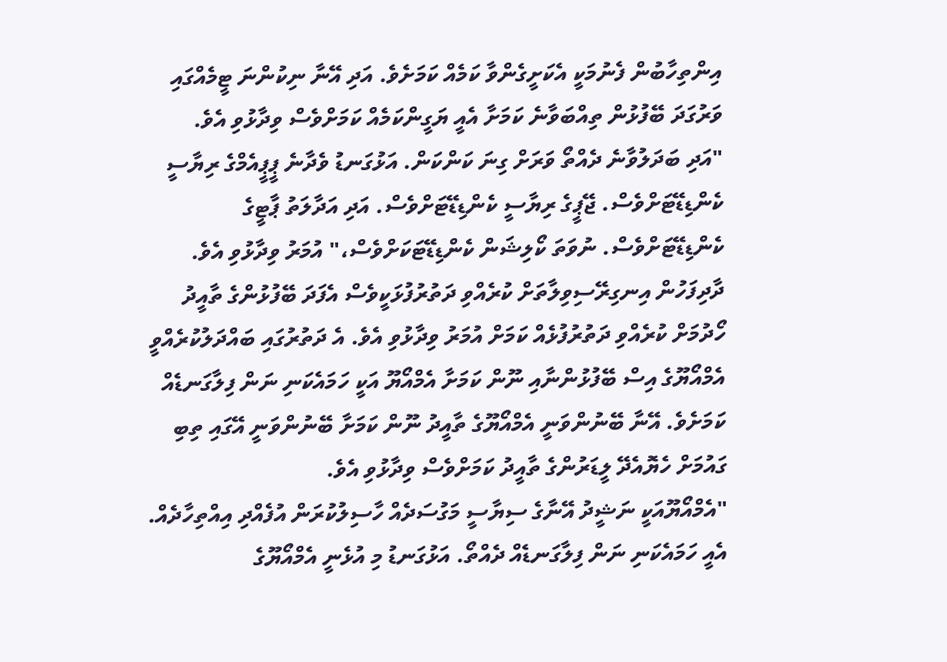އިންތިހާބުން ފެނުމަކީ އެކަށީގެންވާ ކަމެއް ކަމަށެވެ. އަދި އޭނާ ނިކުންނަ ޓީމެއްގައި ވަރުގަދަ ބޭފުޅުން ތިއްބަވާނެ ކަމަށާ އެއީ ޔަގީންކަމެއް ކަމަށްވެސް ވިދާޅުވި އެވެ.
"އަދި ބަދަލުވާނެ ދެއްތޯ ވަރަށް ގިނަ ކަންކަން. އަޅުގަނޑު ވެދާނެ ޕީޕީއެމްގެ ރިޔާސީ ކެންޑިޑޭޓަށްވެސް. ޖޭޕީގެ ރިޔާސީ ކެންޑިޑޭޓަށްވެސް. އަދި އަދާލަތު ޕާޓީގެ ކެންޑިޑޭޓަށްވެސް. ނުވަތަ ކޯލިޝަން ކެންޑިޑޭޓަކަށްވެސް،" އުމަރު ވިދާޅުވި އެވެ.
ދާދިފަހުން އިނގިރޭސިވިލާތަށް ކުރެއްވި ދަތުރުފުޅަކީވެސް އެފަދަ ބޭފުޅުންގެ ތާއީދު ހޯދުމަށް ކުރެއްވި ދަތުރުފުޅެއް ކަމަށް އުމަރު ވިދާޅުވި އެވެ. އެ ދަތުރުގައި ބައްދަލުކުރެއްވީ އެމްއޯޔޫގެ އިސް ބޭފުޅުންނާއި ނޫން ކަމަށާ އެމްއޯޔޫ އަކީ ހަމައެކަނި ނަން ފިލާގަނޑެއް ކަމަށެވެ. އޭނާ ބޭނުންވަނީ އެމްއޯޔޫގެ ތާއީދު ނޫން ކަމަށާ ބޭނުންވަނީ އޭގައި ތިބި ގައުމަށް ހެޔޮއެދޭ ލީޑަރުންގެ ތާއީދު ކަމަށްވެސް ވިދާޅުވި އެވެ.
"އެމްއޯޔޫއަކީ ނަޝީދު އޭނާގެ ސިޔާސީ މަގުސަދެއް ހާސިލުކުރަން އުފެއްދި އިއްތިހާދެއް. އެއީ ހަމައެކަނި ނަން ފިލާގަނޑެއް ދެއްތޯ. އަޅުގަނޑު މި އުޅެނީ އެމްއޯޔޫގެ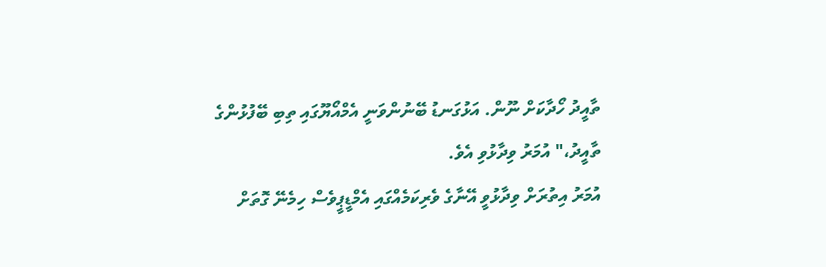ތާއީދު ހޯދާކަށް ނޫން. އަޅުގަނޑު ބޭނުންވަނީ އެމްއޯޔޫގައި ތިބި ބޭފުޅުންގެ ތާއީދު،" އުމަރު ވިދާޅުވި އެވެ.
އުމަރު އިތުރަށް ވިދާޅުވީ އޭނާގެ ވެރިކަމެއްގައި އެމްޑީޕީވެސް ހިމެނޭ ގޮތަށް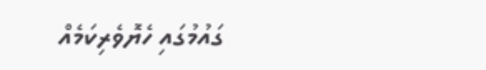ގައުމުގައި ހެޔޮވެރިކަމެއް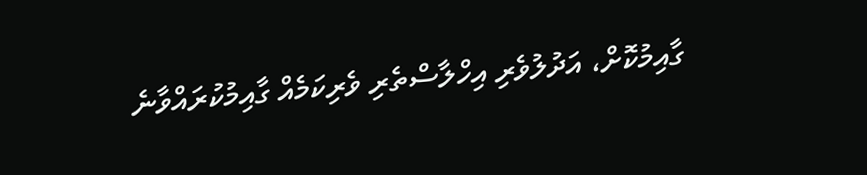ގާއިމުކޮށް، އަދުލުވެރި އިހްލާސްތެރި ވެރިކަމެއް ގާއިމުކުރައްވާނެ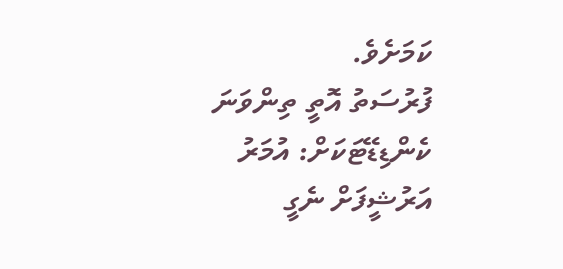ކަމަށެވެ.
ފުރުސަތު އޮތީ ތިންވަނަ ކެންޑިޑޭޓަކަށް: އުމަރު
އަރުޝީފަށް ނެގީ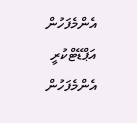އެންމެފަހުން އަޕްޑޭޓްކުރީ
އެންމެފަހުން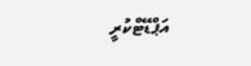އަޕްޑޭޓްކުރީ